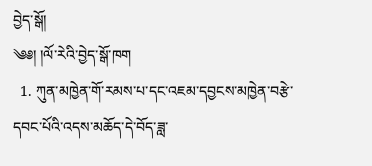བྱེད་སྒོ།
༄༅། །ལོ་རེའི་བྱེད་སྒོ་ཁག
  1. ཀུན་མཁྱེན་གོ་རམས་པ་དང་འཇམ་དབྱངས་མཁྱེན་བརྩེ་དབང་པོའི་འདས་མཆོད་དེ་བོད་ཟླ་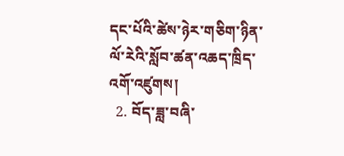དང་པོའི་ཚེས་ཉེར་གཅིག་ཉིན་ལོ་རེའི་སློབ་ཚན་འཆད་ཁྲིད་འགོ་འཛུགས།
  2. བོད་ཟླ་བཞི་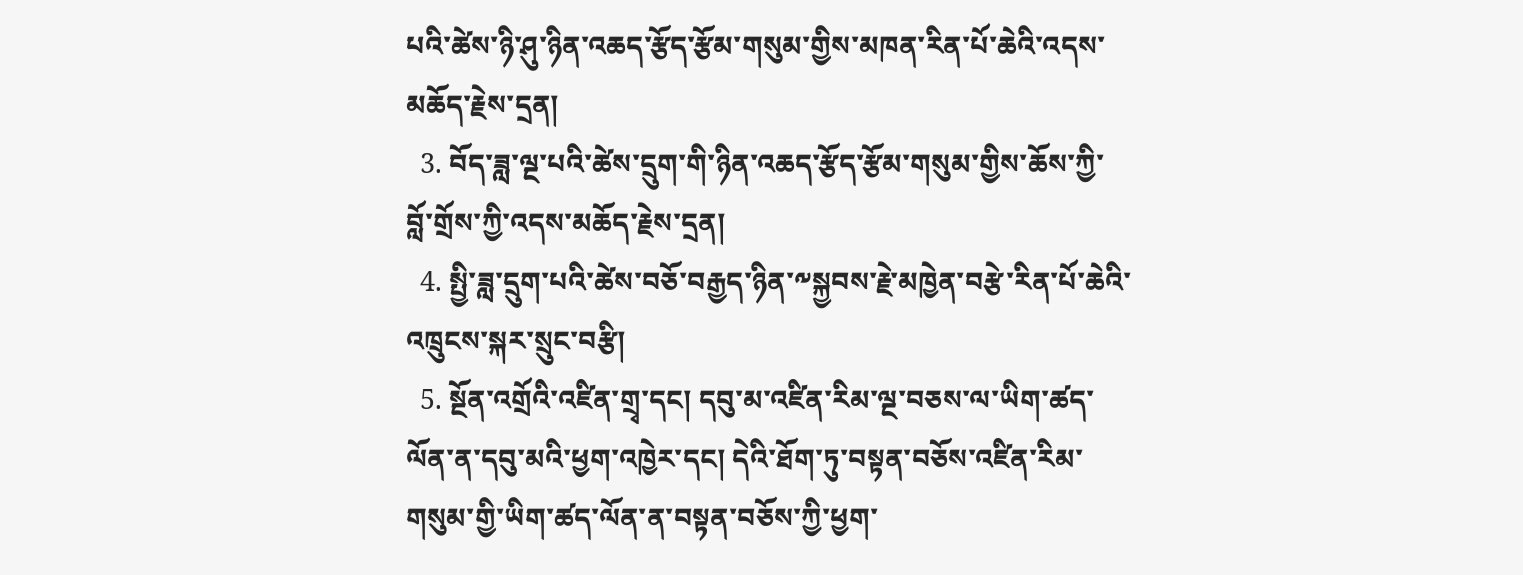པའི་ཚེས་ཉི་ཤུ་ཉིན་འཆད་རྩོད་རྩོམ་གསུམ་གྱིས་མཁན་རིན་པོ་ཆེའི་འདས་མཆོད་རྗེས་དྲན།
  3. བོད་ཟླ་ལྔ་པའི་ཚེས་དྲུག་གི་ཉིན་འཆད་རྩོད་རྩོམ་གསུམ་གྱིས་ཆོས་ཀྱི་བློ་གྲོས་ཀྱི་འདས་མཆོད་རྗེས་དྲན།
  4. སྤྱི་ཟླ་དྲུག་པའི་ཚེས་བཅོ་བརྒྱད་ཉིན་༸སྐྱབས་རྗེ་མཁྱེན་བརྩེ་རིན་པོ་ཆེའི་འཁྲུངས་སྐར་སྲུང་བརྩི།
  5. སྔོན་འགྲོའི་འཛིན་གྲྭ་དང། དབུ་མ་འཛིན་རིམ་ལྔ་བཅས་ལ་ཡིག་ཚད་ལོན་ན་དབུ་མའི་ཕྱག་འཁྱེར་དང། དེའི་ཐོག་ཏུ་བསྟན་བཅོས་འཛིན་རིམ་གསུམ་གྱི་ཡིག་ཚད་ལོན་ན་བསྟན་བཅོས་ཀྱི་ཕྱག་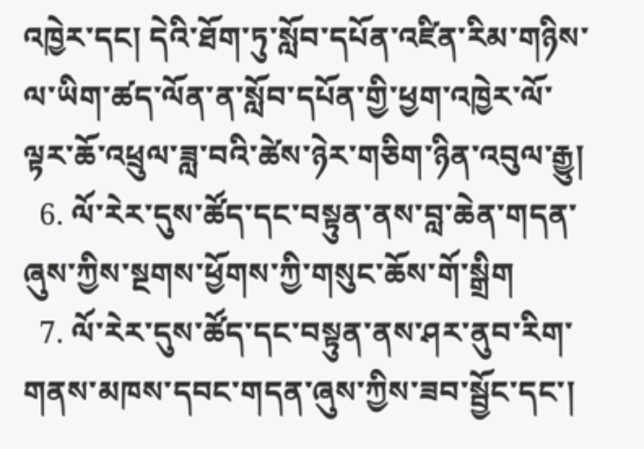འཁྱེར་དང། དེའི་ཐོག་ཏུ་སློབ་དཔོན་འཛིན་རིམ་གཉིས་ལ་ཡིག་ཚད་ལོན་ན་སློབ་དཔོན་གྱི་ཕྱག་འཁྱེར་ལོ་ལྟར་ཆོ་འཕྲུལ་ཟླ་བའི་ཚེས་ཉེར་གཅིག་ཉིན་འབུལ་རྒྱུ།
  6. ལོ་རེར་དུས་ཚོད་དང་བསྟུན་ནས་བླ་ཆེན་གདན་ཞུས་ཀྱིས་སྔགས་ཕྱོགས་ཀྱི་གསུང་ཆོས་གོ་སྒྲིག
  7. ལོ་རེར་དུས་ཚོད་དང་བསྟུན་ནས་ཤར་ནུབ་རིག་གནས་མཁས་དབང་གདན་ཞུས་ཀྱིས་ཟབ་སྦྱོང་དང་།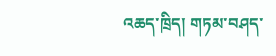འཆད་ཁྲིད། གཏམ་བཤད་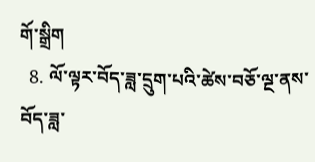གོ་སྒྲིག
  8. ལོ་ལྟར་བོད་ཟླ་དྲུག་པའི་ཚེས་བཅོ་ལྔ་ནས་བོད་ཟླ་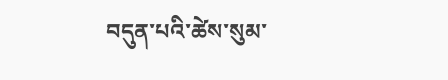བདུན་པའི་ཚེས་སུམ་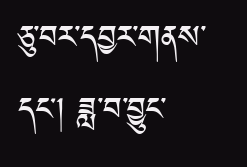ཅུ་བར་དབྱར་གནས་དང། ཟླ་བ་བྱུང་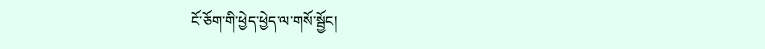ངོ་ཅོག་གི་ཕྱེད་ཕྱེད་ལ་གསོ་སྦྱོང།